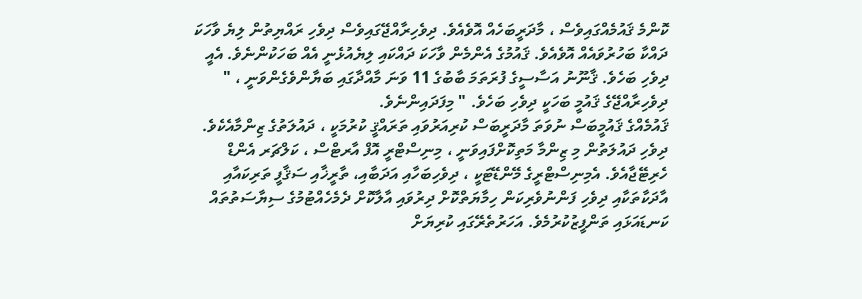ކޮންމެ ޤައުމެއްގައިވެސް ، މާދަރީބަހެއް އޮވެއެވެ. ދިވެހިރާއްޖޭގައިވެސް ދިވެހި ރައްޔިތުން ލިޔެ ވާހަކަ ދައްކާ ބަހުރުވައެއް އޮވެއެވެ. ޤައުމުގެ އެންމެން ވާހަކަ ދައްކައި ލިޔެއުޅެނީ އެއް ބަހަކުންނެވެ. އެއީ ދިވެހި ބަހެވެ. ޤާނޫނު އަސާސީގެ ފުރަތަމަ ބާބުގެ 11 ވަނަ މާއްދާގައި ބަޔާންވެގެންވަނީ ، " ދިވެހިރާއްޖޭގެ ޤައުމީ ބަހަކީ ދިވެހި ބަހެވެ. " މިފަދައިންނެވެ.
ޤައުމެއްގެ ޤައުމީބަސް ނުވަތަ މާދަރީބަސް ކުރިއަރުވައި ތަރައްޤީ ކުރުމަކީ ، ދައުލަތުގެ ޒިންމާއެކެވެ. ދިވެހި ދައުލަތުން މި ޒިންމާ މަތިކޮށްފައިވަނީ ، މިނިސްޓްރީ އޮފް އާރޓްސް ، ކަލްޗަރ އެންޑް ހެރިޓޭޖާއެވެ. އެމިނިސްޓްރީގެ މޭންޑޭޓަކީ ، ދިވެހިބަހާއި އަދަބާއި، ތާރީޚާއި ސަޤާފީ ތަރިކައާއި އާދަކާތަކާއި ދިވެހި ފަންނުވެރިކަން ހިމާޔަތްކޮށް ދިރުވައި އާލާކޮށް ދެމެހެއްޓުމުގެ ސިޔާސަތުތައް ކަނޑައަޅައި ތަންފީޒުކުރުމެވެ. އަހަރުތެރޭގައި ކުރިޔަށް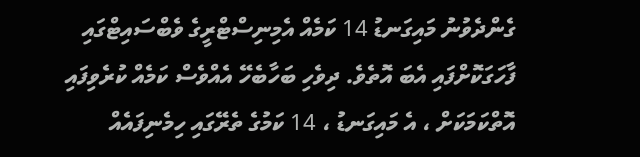ގެންދެވުނު މައިގަނޑު 14 ކަމެއް އެމިނިސްޓްރީގެ ވެބްސައިޓްގައި ފާހަގަކޮށްފައި އެބަ އޮތެވެ. ދިވެހި ބަހާބެހޭ އެއްވެސް ކަމެއް ކުރެވިފައި އޮތްކަމަކަށް ، އެ މައިގަނޑު ، 14 ކަމުގެ ތެރޭގައި ހިމެނިފައެއް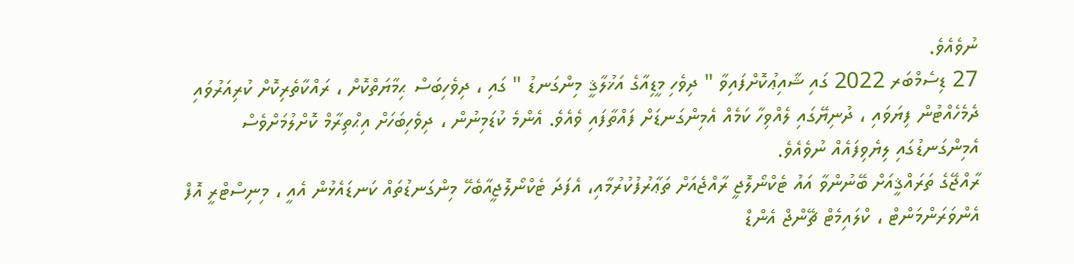ނުވެއެވެ.
27 ޑިސެމްބަރ 2022 ގައި ޝާއިޢުކޮށްފައިވާ " ދިވެހި މީޑިއާގެ އަޚުލާޤީ މިންގަނޑު " ގައި ، ދިވެހިބަސް ޙިމާޔަތްކޮށް ، ރައްކާތެރިކޮށް ކުރިއަރުވައި ދެމެހެއްޓުން ފިޔަވައި ، ދުނިޔޭގައި ލެއްވިހާ ކަމެއް އެމިންގަނޑަށް ފައްތާފައި ވެއެވެ. އެންމެ ކުޑަމިނުން ، ދިވެހިބަހަށް އިޙްތިރާމް ކޮށްލުމަށްވެސް އެމިންގަނޑުގައި ލިޔެވިފައެއް ނުވެއެވެ.
ރާއްޖޭގެ ތަރައްޤީއަށް ބޭނުންވާ އައު ޓެކްނޯލޮޖީ ރާއްޖެއަށް ތަޢާރުފުކުރުމާއި، އެފަދަ ޓެކްނޯލޮޖީއާބެހޭ މިންގަނޑުތައް ކަނޑައެޅުން އެއީ ، މިނިސްޓްރީ އޮފް އެންވަރަންމަންޓް ، ކްލައިމެޓް ޗޭންޖް އެންޑް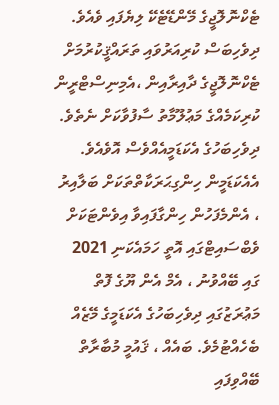ޓެކްނޮލޮޖީގެ މޭންޑޭޓެކޭ ލިޔެފައި ވެއެވެ. ދިވެހިބަސް ކުރިއަރުވައި ތަރައްޤީކުރުމަށް ޓެކްނޮލޮޖީގެ ދާއިރާއިން ،އެމިނިސްޓްރީން ކުރިކަމެއްގެ މަޢުލޫމާތު ސާފުވާކަށް ނެތެވެ.
ދިވެހިބަހުގެ އެކަޑަމީއެއްވެސް އޮވެއެވެ. އެއެކަޑަމީން ހިންގިޙަރަކާތްތަކަށް ބަލާއިރު ، އެންމެފަހުން ހިންގާފައިވާ އިވެންޓަކަށް ވެބްސައިޓްގައި އޮތީ ހަމައެކަނި 2021 ގައި ބޭއްވުނު ، އެމް އެން ޔޫގެ ފޮތް މަޢުރަޒުގައި ދިވެހިބަހުގެ އެކަޑަމީގެ މޭޒެއް ބެހެއްޓުމެވެ. ބައެއް ، ޤައުމީ މުބާރާތް ބޭއްވިފައި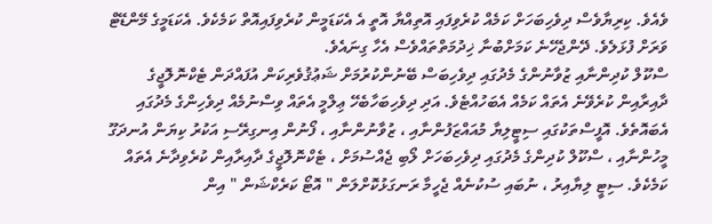ވެއެވެ. ކިރިޔާވެސް ދިވެހިބަހަށް ކަމެއް ކުރެވިފައި އޮތިއްޔާ އޮތީ އެ އެކަޑަމީން ކުރެވިފައިއޮތް ކަމެކެވެ. އެކަޑަމީގެ މޭންޑޭޓް ވަރަށް ފުޅަލެވެ. ދޭންޖެހޭނެ ކަމަށްބުނާ ޚިދުމަތްތައްވެސް އެހާ ގިނައެވެ.
ސްކޫލް ކުދިންނާއި ޒުވާނުންގެ މެދުގައި ދިވެހިބަސް ބޭނުންކުރުމަށް ޝަޢުޤުވެރިކަން އުފައްދަން ޓެކްނޮލޮޖީގެ ދާއިރާއިން ކުރެވޭނެ އެތައް ކަމެއް އެބަހުއްޓެވެ. އަދި ދިވެހިބަހާބެހޭ ޢިލްމީ އެތައް ވިސްނުމެއް ދިވެހިންގެ މެދުގައި އެބައޮތެވެ. އޮފީސްތަކުގައި ސިޓީލިޔާ މުއައްޒަފުންނާއި ، ޒުވާނުންނާއި ، ފޯނުން އިނގިރޭސި އަކުރު ކިޔަން އުނދަގޫ މީހުންނާއި ، ސްކޫލް ކުދިންގެ މެދުގައި ދިވެހިބަހަށް ލޯބި ޖެއްސުމަށް ، ޓެކްނޮލޮޖީގެ ދާއިރާއިން ކުރެވިދާނެ އެތައް ކަމެކެވެ. ސިޓީ ލިޔާއިރު ، ނުބައި ސުކުނެއް ޖެހީމާ ރަނގަޅުކޮށްލަން " އޮޓޯ ކަރެކްޝަން " އިން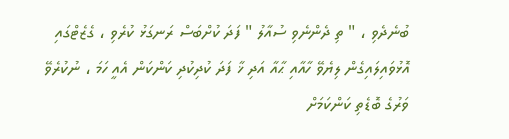ބުނެދެވި ، " ތި ދެންނެވި ސުއާލު " ފަދަ ކުށްބަސް ރަނގަޅު ކުރެވި ، ގެޒެޓްގައި އޮޅުވައިލައިގެން ލިޔެވޭ ހާއާއި ޙާއާ އަދި ޚާ ފަދަ ކުދިކުދި ކަންކަން އެއީ ހަމަ ، ނުކުރެވޭ ވަރުގެ ބޮޑެތި ކަންކަމަށް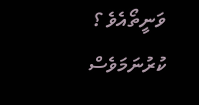ވަނީތޯއެވެ ؟
ކުރުނަމަވެސް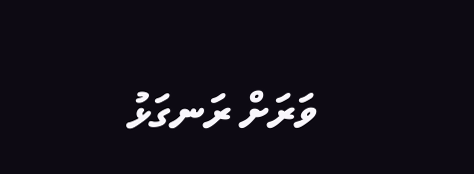ވަރަށް ރަނގަޅު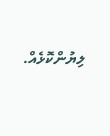ލިޔުންކޮޅެއް.